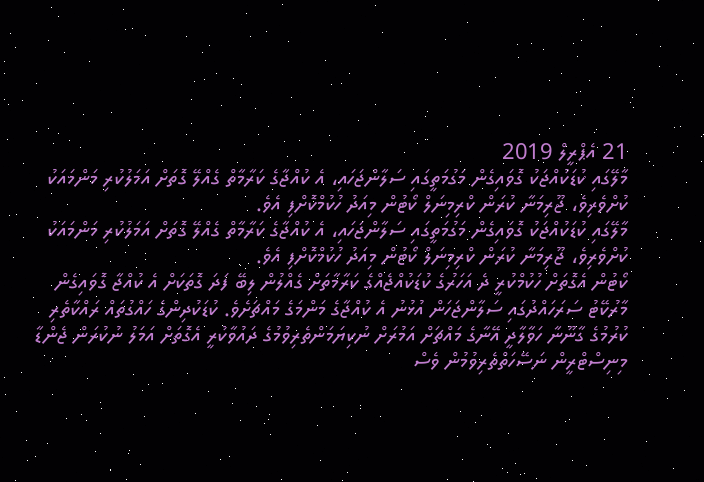21 އެޕްރީލް 2019
މާލޭގައި ކުޑަކުއްޖަކު ގޮވައިގެން މަގުމަތީގައި ސަލާންޖަހައި، އެ ކުއްޖާގެ ކަރާމާތް ގެއްލޭ ގޮތަށް އަމަލުކުރި މަންމައަކު ކުށްވެރިވެ، ޖޫރިމަނާ ކުރަން ކްރިމިނަލް ކޯޓުން މިއަދު ހުކުމްކޮށްފި އެވެ.
މާލޭގައި ކުޑަކުއްޖަކު ގޮވައިގެން މަގުމަތީގައި ސަލާންޖަހައި، އެ ކުއްޖާގެ ކަރާމާތް ގެއްލޭ ގޮތަށް އަމަލުކުރި މަންމައަކު ކުށްވެރިވެ، ޖޫރިމަނާ ކުރަން ކްރިމިނަލް ކޯޓުން މިއަދު ހުކުމްކޮށްފި އެވެ.
ކޯޓުން އެގޮތަށް ހުކުމްކުރީ ދެ އަހަރުގެ ކުޑަކުއްޖެއްގެ ކަރާމާތަށް ގެއްލުން ލިބޭ ފަދަ ގޮތަކަށް އެ ކުއްޖާ ގޮވައިގެން މާރުކޭޓު ސަރަހައްދުގައި ސަލާންޖަހަން އުޅުނު އެ ކުއްޖާގެ މަންމަގެ މައްޗަށެވެ. ކުޑަކުދިންގެ ހައްގުތައް ރައްކާތެރި ކުރުމުގެ ގާނޫނާ ހަވާލާދީ އޭނާގެ މައްޗަށް އަމުރަށް ނުކިޔަމަންތެރިވުމުގެ ދައުވާކުރީ އެގޮތަށް އަމަލު ނުކުރަން ޖެންޑާ މިނިސްޓްރީން ނަސޭހަތްތެރިވުމުން ވެސް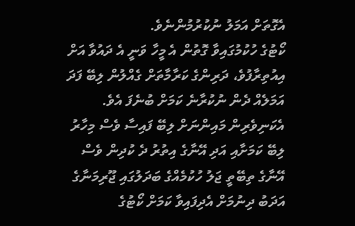އެގޮތަށް އަމަލު ނުކުރުމުންނެވެ.
ކޯޓުގެ ހުކުމުގައިވާ ގޮތުން އެ މީހާ ވަނީ އެ ދައުވާ އަށް އިއުތިރާފުވެ، ދަރިންގެ ކަރާމާތަށް ގެއްލުން ލިބޭ ފަދަ އަމަލެއް ދެން ނުކުރާނެ ކަމަށް ބުނެފަ އެވެ. އެކަނިވެރިން މައިންނަށް ލިބޭ ފައިސާ ވެސް މިހާރު ލިބޭ ކަމަށާއި އަދި އޭނާގެ އިތުރު ދެ ކުދިން ވެސް އޭނާގެ ތިބޭތީ ޖަލު ހުކުމެއްގެ ބަދަލުގައި ޖޫރިމަނާގެ އަދަބު ދިނުމަށް އެދިފައިވާ ކަމަށް ކޯޓުގެ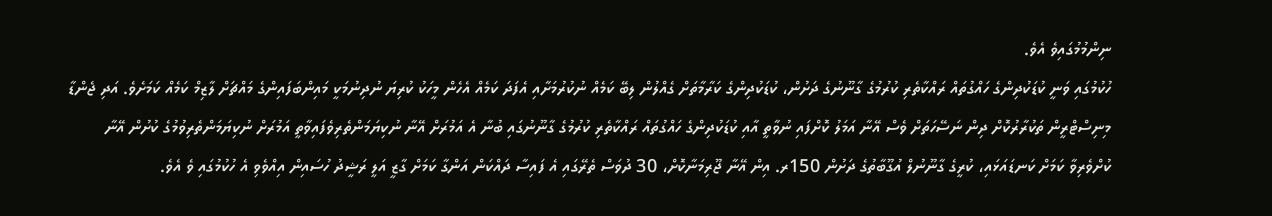ނިންމުމުގައިވެ އެވެ.
ހުކުމުގައި ވަނީ ކުޑަކުދިންގެ ހައްގުތައް ރައްކާތެރި ކުރުމުގެ ގާނޫނުގެ ދަށުން، ކުޑަކުދިންގެ ކަރާމާތަށް ގެއްލުން ލިބޭ ކަމެއް ނުކުރުމަށާއި އެފަދަ ކަމެއް އެހެން މީހަކު ކުރިޔަ ނުދިނުމަކީ މައިންބަފައިންގެ މައްޗަށް ލާޒިމް ކަމެއް ކަމަށެވެ. އަދި ޖެންޑާ މިނިސްޓްރީން ތަކުރާރުކޮށް ދިން ނަސޭހަތަށް ވެސް އޭނާ އަމަލު ކޮށްފައި ނުވާތީ އާއި ކުޑަކުދިންގެ ހައްގުތައް ރައްކާތެރި ކުރުމުގެ ގާނޫނުގައި ބުނާ އެ އަމުރަށް އޭނާ ނުކިޔަމަންތެރިވެފައިވާތީ އަމުރަށް ނުކިޔަމަންތެރިވުމުގެ ކުށުން އޭނާ ކުށްވެރިވާ ކަމަށް ކަނޑައަޅައި، ކުރީގެ ގާނޫނުލް އުގޫބާތުގެ ދަށުން 150ރ. އިން އޭނާ ޖޫރިމަނާކޮށް، 30 ދުވަސް ތެރޭގައި އެ ފައިސާ ދައްކަން އަންގާ ކަމަށް ގާޒީ އަލީ ރަޝީދު ހުސައިން އިއްވެވި އެ ހުކުމުގައި ވެ އެވެ.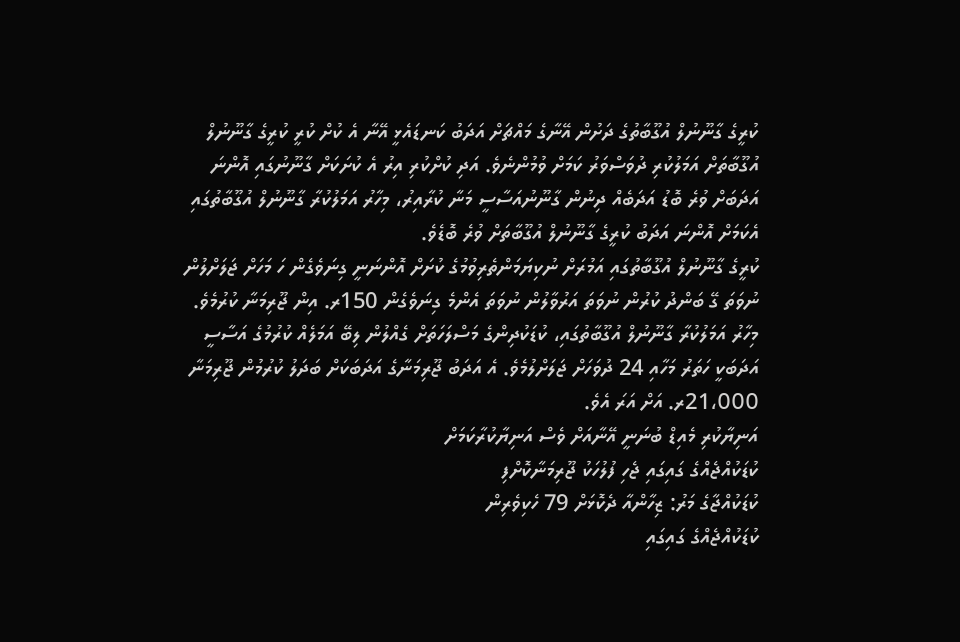ކުރީގެ ގާނޫނުލް އުގޫބާތުގެ ދަށުން އޭނާގެ މައްޗަށް އަދަބު ކަނޑައެޅީ އޭނާ އެ ކުށް ކުރީ ކުރީގެ ގާނޫނުލް އުގޫބާތަށް އަމަލުކުރި ދުވަސްވަރު ކަމަށް ވުމުންނެވެ. އަދި ކުށްކުރި އިރު އެ ކުށަކަށް ގާނޫނުގައި އޮންނަ އަދަބަށް ވުރެ ބޮޑު އަދަބެއް ދިނުން ގާނޫނުއަސާސީ މަނާ ކުރާއިރު، މިހާރު އަމަލުކުރާ ގާނޫނުލް އުގޫބާތުގައި އެކަމަށް އޮންނަ އަދަބު ކުރީގެ ގާނޫނުލް އުގޫބާތަށް ވުރެ ބޮޑެވެ.
ކުރީގެ ގާނޫނުލް އުގޫބާތުގައި އަމުރަށް ނުކިޔަމަންތެރިވުމުގެ ކުށަށް އޮންނަނީ ގިނަވެގެން ހަ މަހަށް ޖަލަށްލުން ނުވަތަ ގޭ ބަންދު ކުރުން ނުވަތަ އަރުވާލުން ނުވަތަ އެންމެ ގިނަވެގެން 150ރ. އިން ޖޫރިމަނާ ކުރުމެވެ.
މިހާރު އަމަލުކުރާ ގާނޫނުލް އުގޫބާތުގައި، ކުޑަކުދިންގެ މަސްލަހަތަށް ގެއްލުން ލިބޭ އަމަލެއް ކުރުމުގެ އަސާސީ އަދަބަކީ ހަތަރު މަހާއި 24 ދުވަހަށް ޖަލަށްލުމެވެ. އެ އަދަބު ޖޫރިމަނާގެ އަދަބަކަށް ބަދަލު ކުރުމުން ޖޫރިމަނާ 21،000ރ. އަށް އަރަ އެވެ.
އަނިޔާކުރި މެއިޑް ބުނަނީ އޭނާއަށް ވެސް އަނިޔާކުރާކަމަށް
ކުޑަކުއްޖެއްގެ ގައިގައި ޖެހި ފުލުހަކު ޖޫރިމަނާކޮށްފި
ކުޑަކުއްޖާގެ މަރު: ޒިހާންއާ ދެކޮޅަށް 79 ހެކިވެރިން
ކުޑަކުއްޖެއްގެ ގައިގައި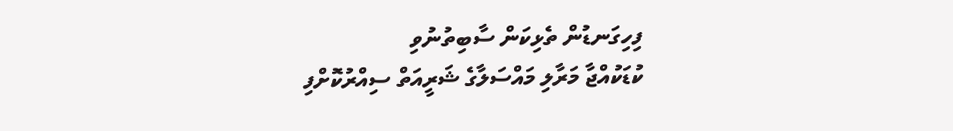ފިހިގަނޑުން ތެޅިކަން ސާބިތުނުވި
ކުޑަކުއްޖާ މަރާލި މައްސަލާގެ ޝަރީއަތް ސިއްރުކޮށްފި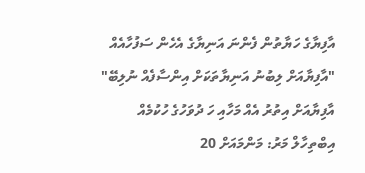އާފިޔާގެ ހަޔާތުން ފެންނަ އަނިޔާގެ އެހެން ސަފުހާއެއް
"އާފިޔާއަށް ލިބުނު އަނިޔާތަކަށް އިންސާފެއް ނުލިބޭ"
އާފިޔާއަށް އިތުރު އެއް މަހާއި ހަ ދުވަހުގެ ހުކުމެއް
އިބްތިހާލް މަރު: މަންމައަށް 20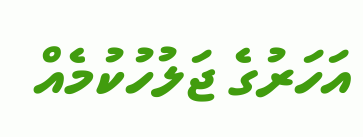އަހަރުގެ ޖަލުހުކުމެއް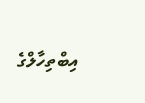އިބްތިހާލްގެ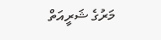މަރުގެ ޝަރީއަތް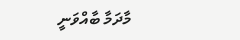މާދަމާ ބާއްވަނީ